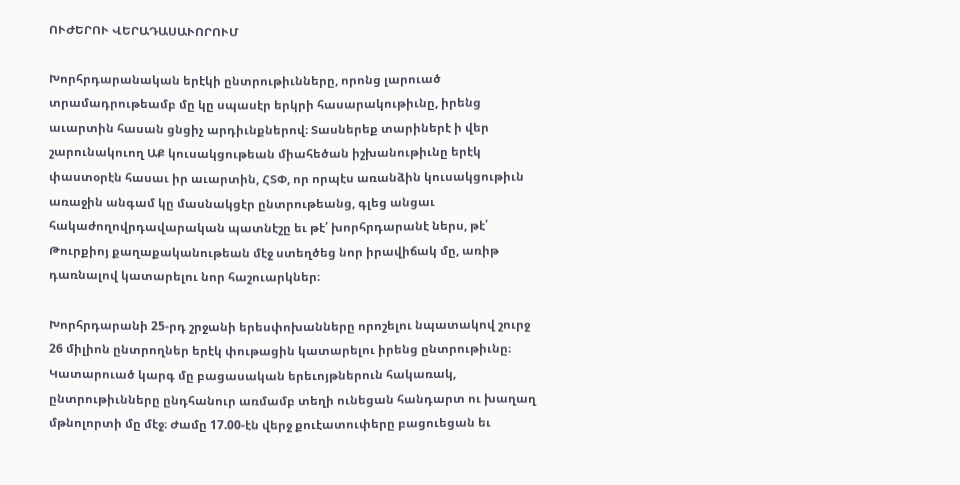ՈՒԺԵՐՈՒ ՎԵՐԱԴԱՍԱՒՈՐՈՒՄ

Խորհրդարանական երէկի ընտրութիւնները, որոնց լարուած տրամադրութեամբ մը կը սպասէր երկրի հասարակութիւնը, իրենց աւարտին հասան ցնցիչ արդիւնքներով։ Տասներեք տարիներէ ի վեր շարունակուող ԱՔ կուսակցութեան միահեծան իշխանութիւնը երէկ փաստօրէն հասաւ իր աւարտին, ՀՏՓ, որ որպէս առանձին կուսակցութիւն առաջին անգամ կը մասնակցէր ընտրութեանց, գլեց անցաւ հակաժողովրդավարական պատնէշը եւ թէ՛ խորհրդարանէ ներս, թէ՛ Թուրքիոյ քաղաքականութեան մէջ ստեղծեց նոր իրավիճակ մը, առիթ դառնալով կատարելու նոր հաշուարկներ։

Խորհրդարանի 25-րդ շրջանի երեսփոխանները որոշելու նպատակով շուրջ 26 միլիոն ընտրողներ երէկ փութացին կատարելու իրենց ընտրութիւնը։ Կատարուած կարգ մը բացասական երեւոյթներուն հակառակ, ընտրութիւնները ընդհանուր առմամբ տեղի ունեցան հանդարտ ու խաղաղ մթնոլորտի մը մէջ։ Ժամը 17.00-էն վերջ քուէատուփերը բացուեցան եւ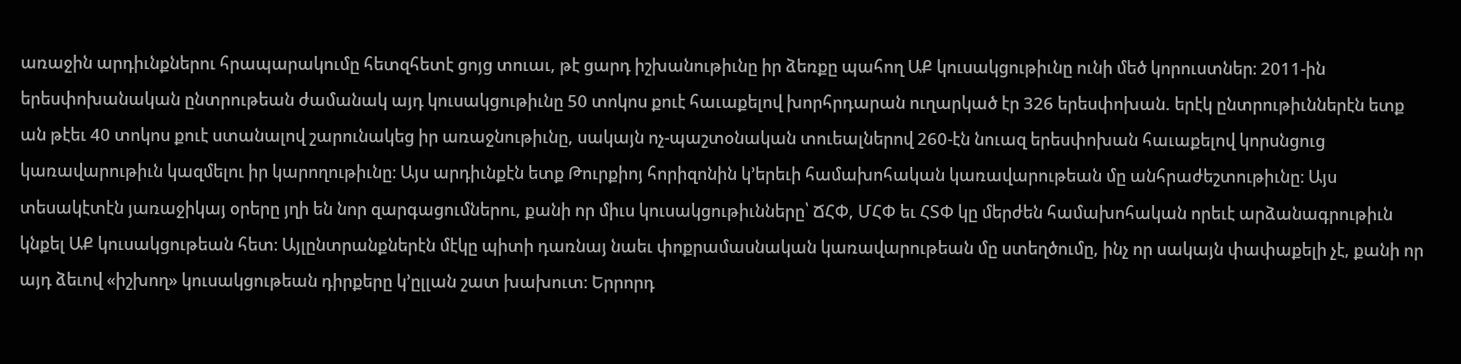առաջին արդիւնքներու հրապարակումը հետզհետէ ցոյց տուաւ, թէ ցարդ իշխանութիւնը իր ձեռքը պահող ԱՔ կուսակցութիւնը ունի մեծ կորուստներ։ 2011-ին երեսփոխանական ընտրութեան ժամանակ այդ կուսակցութիւնը 50 տոկոս քուէ հաւաքելով խորհրդարան ուղարկած էր 326 երեսփոխան. երէկ ընտրութիւններէն ետք ան թէեւ 40 տոկոս քուէ ստանալով շարունակեց իր առաջնութիւնը, սակայն ոչ-պաշտօնական տուեալներով 260-էն նուազ երեսփոխան հաւաքելով կորսնցուց կառավարութիւն կազմելու իր կարողութիւնը։ Այս արդիւնքէն ետք Թուրքիոյ հորիզոնին կ՚երեւի համախոհական կառավարութեան մը անհրաժեշտութիւնը։ Այս տեսակէտէն յառաջիկայ օրերը յղի են նոր զարգացումներու, քանի որ միւս կուսակցութիւնները՝ ՃՀՓ, ՄՀՓ եւ ՀՏՓ կը մերժեն համախոհական որեւէ արձանագրութիւն կնքել ԱՔ կուսակցութեան հետ։ Այլընտրանքներէն մէկը պիտի դառնայ նաեւ փոքրամասնական կառավարութեան մը ստեղծումը, ինչ որ սակայն փափաքելի չէ, քանի որ այդ ձեւով «իշխող» կուսակցութեան դիրքերը կ՚ըլլան շատ խախուտ։ Երրորդ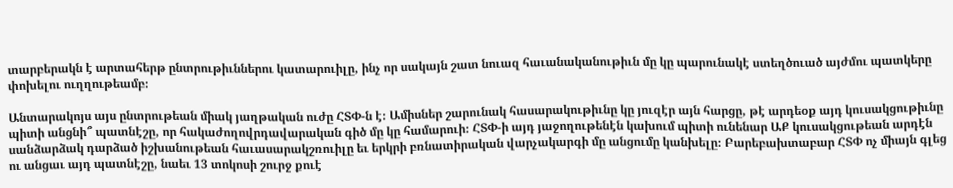տարբերակն է արտահերթ ընտրութիւններու կատարուիլը, ինչ որ սակայն շատ նուազ հաւանականութիւն մը կը պարունակէ ստեղծուած այժմու պատկերը փոխելու ուղղութեամբ։

Անտարակոյս այս ընտրութեան միակ յաղթական ուժը ՀՏՓ-ն է։ Ամիսներ շարունակ հասարակութիւնը կը յուզէր այն հարցը, թէ արդեօք այդ կուսակցութիւնը պիտի անցնի՞ պատնէշը, որ հակաժողովրդավարական գիծ մը կը համարուի։ ՀՏՓ-ի այդ յաջողութենէն կախում պիտի ունենար ԱՔ կուսակցութեան արդէն սանձարձակ դարձած իշխանութեան հաւասարակշռուիլը եւ երկրի բռնատիրական վարչակարգի մը անցումը կանխելը։ Բարեբախտաբար ՀՏՓ ոչ միայն գլեց ու անցաւ այդ պատնէշը, նաեւ 13 տոկոսի շուրջ քուէ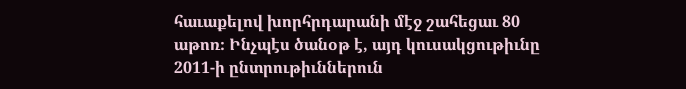հաւաքելով խորհրդարանի մէջ շահեցաւ 80 աթոռ։ Ինչպէս ծանօթ է, այդ կուսակցութիւնը 2011-ի ընտրութիւններուն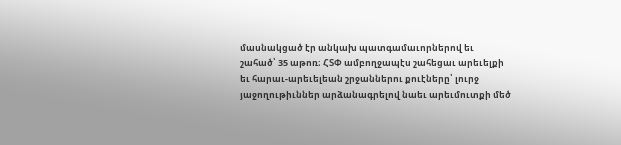մասնակցած էր անկախ պատգամաւորներով եւ շահած՝ 35 աթոռ։ ՀՏՓ ամբողջապէս շահեցաւ արեւելքի եւ հարաւ-արեւելեան շրջաններու քուէները՝ լուրջ յաջողութիւններ արձանագրելով նաեւ արեւմուտքի մեծ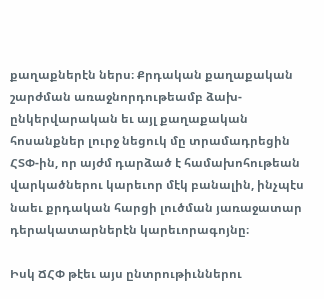քաղաքներէն ներս։ Քրդական քաղաքական շարժման առաջնորդութեամբ ձախ-ընկերվարական եւ այլ քաղաքական հոսանքներ լուրջ նեցուկ մը տրամադրեցին ՀՏՓ-ին, որ այժմ դարձած է համախոհութեան վարկածներու կարեւոր մէկ բանալին, ինչպէս նաեւ քրդական հարցի լուծման յառաջատար դերակատարներէն կարեւորագոյնը։

Իսկ ՃՀՓ թէեւ այս ընտրութիւններու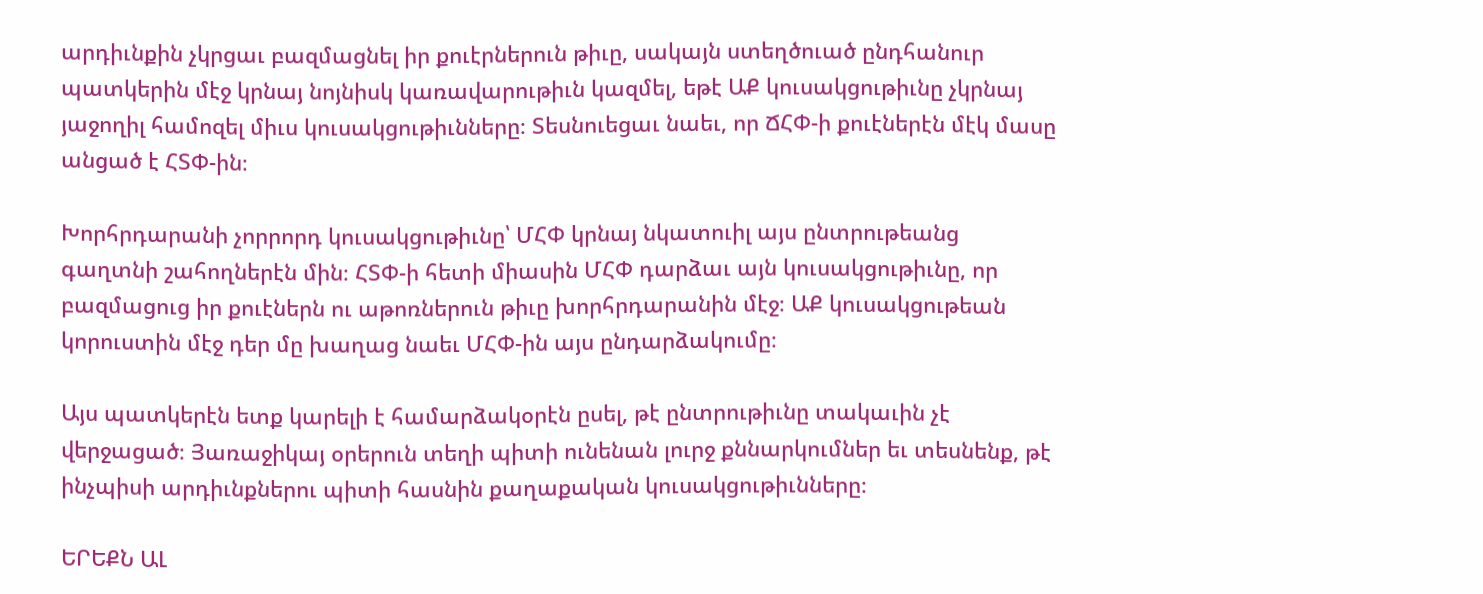արդիւնքին չկրցաւ բազմացնել իր քուէրներուն թիւը, սակայն ստեղծուած ընդհանուր պատկերին մէջ կրնայ նոյնիսկ կառավարութիւն կազմել, եթէ ԱՔ կուսակցութիւնը չկրնայ յաջողիլ համոզել միւս կուսակցութիւնները։ Տեսնուեցաւ նաեւ, որ ՃՀՓ-ի քուէներէն մէկ մասը անցած է ՀՏՓ-ին։

Խորհրդարանի չորրորդ կուսակցութիւնը՝ ՄՀՓ կրնայ նկատուիլ այս ընտրութեանց գաղտնի շահողներէն մին։ ՀՏՓ-ի հետի միասին ՄՀՓ դարձաւ այն կուսակցութիւնը, որ բազմացուց իր քուէներն ու աթոռներուն թիւը խորհրդարանին մէջ։ ԱՔ կուսակցութեան կորուստին մէջ դեր մը խաղաց նաեւ ՄՀՓ-ին այս ընդարձակումը։

Այս պատկերէն ետք կարելի է համարձակօրէն ըսել, թէ ընտրութիւնը տակաւին չէ վերջացած։ Յառաջիկայ օրերուն տեղի պիտի ունենան լուրջ քննարկումներ եւ տեսնենք, թէ ինչպիսի արդիւնքներու պիտի հասնին քաղաքական կուսակցութիւնները։

ԵՐԵՔՆ ԱԼ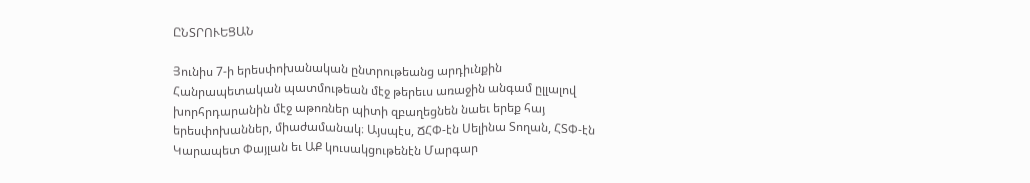ԸՆՏՐՈՒԵՑԱՆ

Յունիս 7-ի երեսփոխանական ընտրութեանց արդիւնքին Հանրապետական պատմութեան մէջ թերեւս առաջին անգամ ըլլալով խորհրդարանին մէջ աթոռներ պիտի զբաղեցնեն նաեւ երեք հայ երեսփոխաններ, միաժամանակ։ Այսպէս, ՃՀՓ-էն Սելինա Տողան, ՀՏՓ-էն Կարապետ Փայլան եւ ԱՔ կուսակցութենէն Մարգար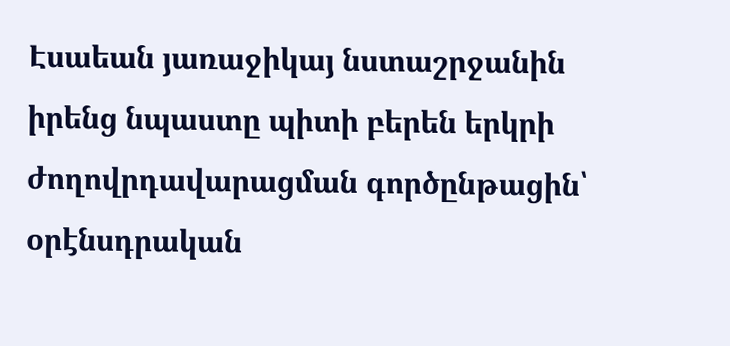Էսաեան յառաջիկայ նստաշրջանին իրենց նպաստը պիտի բերեն երկրի ժողովրդավարացման գործընթացին՝ օրէնսդրական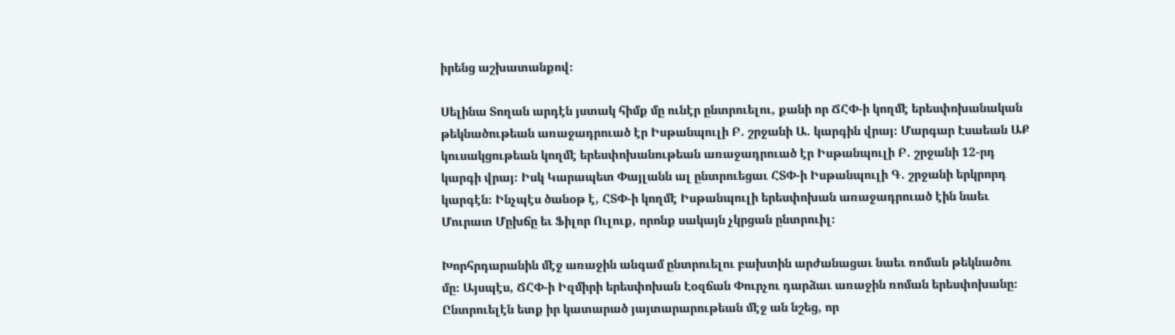իրենց աշխատանքով։

Սելինա Տողան արդէն յստակ հիմք մը ունէր ընտրուելու, քանի որ ՃՀՓ-ի կողմէ երեսփոխանական թեկնածութեան առաջադրուած էր Իսթանպուլի Բ. շրջանի Ա. կարգին վրայ։ Մարգար Էսաեան ԱՔ կուսակցութեան կողմէ երեսփոխանութեան առաջադրուած էր Իսթանպուլի Բ. շրջանի 12-րդ կարգի վրայ։ Իսկ Կարապետ Փայլանն ալ ընտրուեցաւ ՀՏՓ-ի Իսթանպուլի Գ. շրջանի երկրորդ կարգէն։ Ինչպէս ծանօթ է, ՀՏՓ-ի կողմէ Իսթանպուլի երեսփոխան առաջադրուած էին նաեւ Մուրատ Մըխճը եւ Ֆիլոր Ուլուք, որոնք սակայն չկրցան ընտրուիլ։

Խորհրդարանին մէջ առաջին անգամ ընտրուելու բախտին արժանացաւ նաեւ ռոման թեկնածու մը։ Այսպէս, ՃՀՓ-ի Իզմիրի երեսփոխան Էօզճան Փուրչու դարձաւ առաջին ռոման երեսփոխանը։ Ընտրուելէն ետք իր կատարած յայտարարութեան մէջ ան նշեց, որ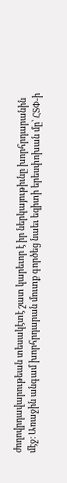ժողովրդավարութեան տեսակէտէ շատ կարեւոր է իր ներկայութիւնը խորհրդարանին մէջ։ Առաջին անգամ խորհրդարան մուտք գործեց նաեւ եզիտի երեսփոխան մը՝ ՀՏՓ-ի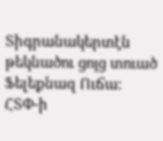Տիգրանակերտէն թեկնածու ցոյց տուած Ֆելեքնազ Ուճա։ ՀՏՓ-ի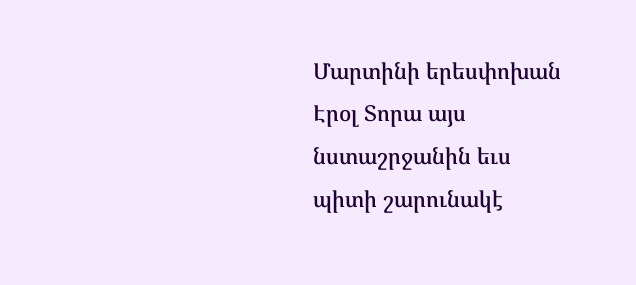Մարտինի երեսփոխան Էրօլ Տորա այս նստաշրջանին եւս պիտի շարունակէ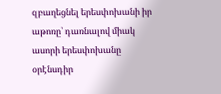զբաղեցնել երեսփոխանի իր աթոռը՝ դառնալով միակ ասորի երեսփոխանը օրէնսդիր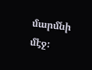մարմնի մէջ։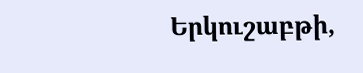Երկուշաբթի,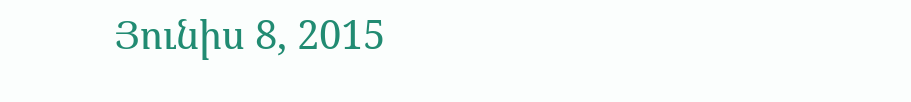Յունիս 8, 2015